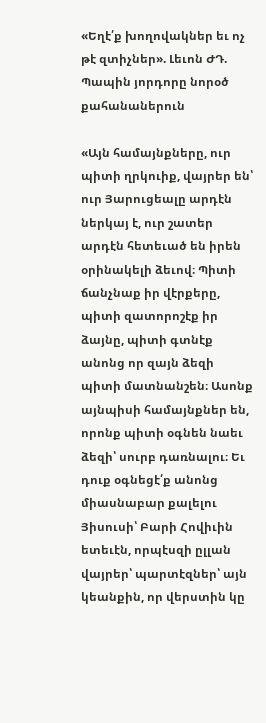«Եղէ՛ք խողովակներ եւ ոչ թէ զտիչներ». Լեւոն ԺԴ. Պապին յորդորը նորօծ քահանաներուն

«Այն համայնքները, ուր պիտի ղրկուիք, վայրեր են՝ ուր Յարուցեալը արդէն ներկայ է, ուր շատեր արդէն հետեւած են իրեն օրինակելի ձեւով։ Պիտի ճանչնաք իր վէրքերը, պիտի զատորոշէք իր ձայնը, պիտի գտնէք անոնց որ զայն ձեզի պիտի մատնանշեն։ Ասոնք այնպիսի համայնքներ են, որոնք պիտի օգնեն նաեւ ձեզի՝ սուրբ դառնալու։ Եւ դուք օգնեցէ՛ք անոնց միասնաբար քալելու Յիսուսի՝ Բարի Հովիւին ետեւէն, որպէսզի ըլլան վայրեր՝ պարտէզներ՝ այն կեանքին, որ վերստին կը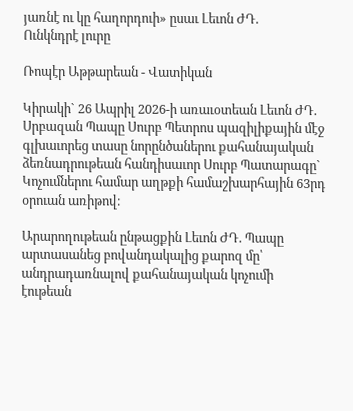յառնէ ու կը հաղորդուի» ըսաւ Լեւոն ԺԴ.
Ունկնդրէ լուրը

Ռոպէր Աթթարեան - Վատիկան

Կիրակի` 26 Ապրիլ 2026-ի առաւօտեան Լեւոն ԺԴ. Սրբազան Պապը Սուրբ Պետրոս պազիլիքային մէջ գլխաւորեց տասը նորընծաներու քահանայական ձեռնադրութեան հանդիսաւոր Սուրբ Պատարագը` Կոչումներու համար աղթքի համաշխարհային 63րդ օրուան առիթով։

Արարողութեան ընթացքին Լեւոն ԺԴ. Պապը արտասանեց բովանդակալից քարոզ մը՝ անդրադառնալով քահանայական կոչումի էութեան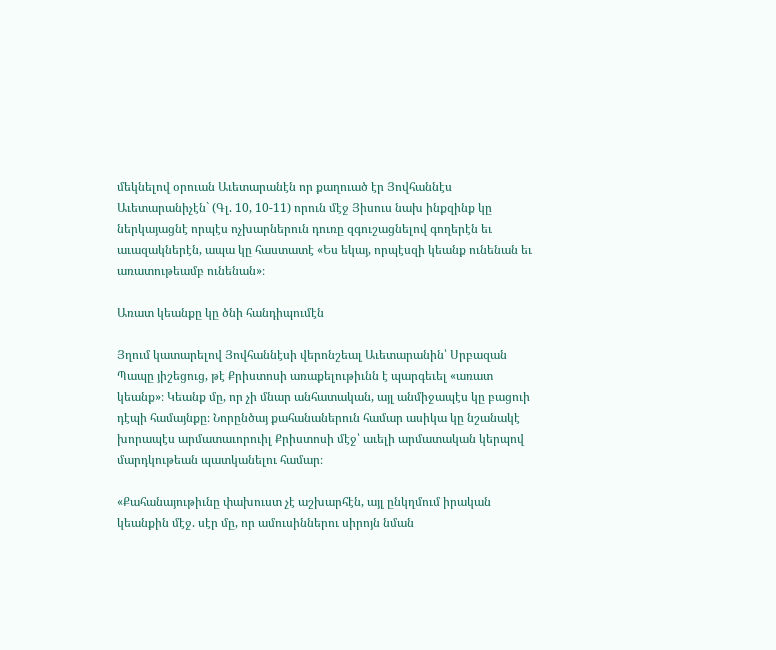մեկնելով օրուան Աւետարանէն որ քաղուած էր Յովհաննէս Աւետարանիչէն` (Գլ. 10, 10-11) որուն մէջ Յիսուս նախ ինքզինք կը ներկայացնէ որպէս ոչխարներուն դուռը զգուշացնելով գողերէն եւ աւազակներէն, ապա կը հաստատէ «Ես եկայ, որպէսզի կեանք ունենան եւ առատութեամբ ունենան»։

Առատ կեանքը կը ծնի հանդիպումէն

Յղում կատարելով Յովհաննէսի վերոնշեալ Աւետարանին՝ Սրբազան Պապը յիշեցուց, թէ Քրիստոսի առաքելութիւնն է պարգեւել «առատ կեանք»։ Կեանք մը, որ չի մնար անհատական, այլ անմիջապէս կը բացուի դէպի համայնքը։ Նորընծայ քահանաներուն համար ասիկա կը նշանակէ խորապէս արմատաւորուիլ Քրիստոսի մէջ՝ աւելի արմատական կերպով մարդկութեան պատկանելու համար։

«Քահանայութիւնը փախուստ չէ աշխարհէն, այլ ընկղմում իրական կեանքին մէջ. սէր մը, որ ամուսիններու սիրոյն նման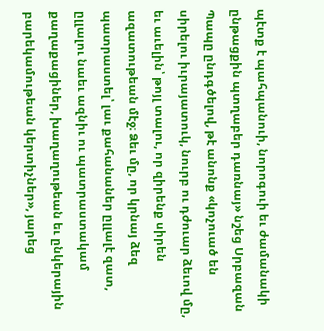պէտք է պահպանուի, նորոգուի եւ ժամանակի ընթացքին պտղաբեր դառնայ» նշեց Սրբազան Պապը ընդգծելով, թէ անոնք «կոչուած են սիրելու իւրայատուկ, նուրբ ու դժուար ձեւով մը, եւ աւելին՝ թոյլ տալու, որ զիրենք սիրեն ազատութեան մէջ։ Ձեւ մը, որ կրնայ ձեզ պատրաստել՝ լաւ քահանաներ ըլլալէ զատ, ըլլալու նաեւ ազնիւ ու պատրաստակամ քաղաքացիներ, խաղաղութեան եւ ընկերային բարեկամութեան կերտիչներ», յարեց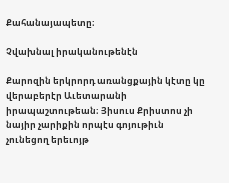Քահանայապետը։

Չվախնալ իրականութենէն

Քարոզին երկրորդ առանցքային կէտը կը վերաբերէր Աւետարանի իրապաշտութեան։ Յիսուս Քրիստոս չի նայիր չարիքին որպէս գոյութիւն չունեցող երեւոյթ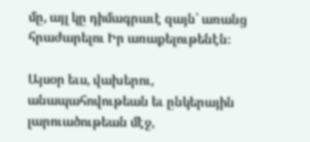մը, այլ կը դիմագրաւէ զայն՝ առանց հրաժարելու Իր առաքելութենէն։

Այսօր եւս, վախերու, անապահովութեան եւ ընկերային լարուածութեան մէջ,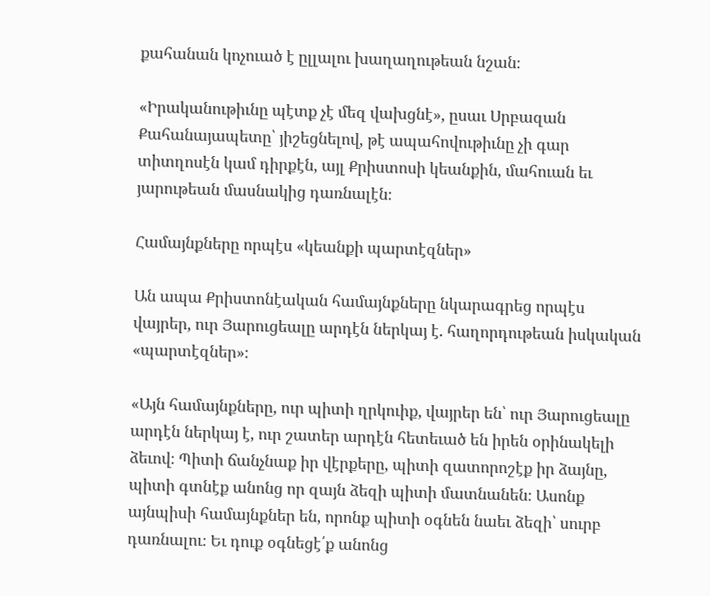քահանան կոչուած է ըլլալու խաղաղութեան նշան։

«Իրականութիւնը պէտք չէ մեզ վախցնէ», ըսաւ Սրբազան Քահանայապետը՝ յիշեցնելով, թէ ապահովութիւնը չի գար տիտղոսէն կամ դիրքէն, այլ Քրիստոսի կեանքին, մահուան եւ յարութեան մասնակից դառնալէն։

Համայնքները որպէս «կեանքի պարտէզներ»

Ան ապա Քրիստոնէական համայնքները նկարագրեց որպէս վայրեր, ուր Յարուցեալը արդէն ներկայ է. հաղորդութեան իսկական «պարտէզներ»։

«Այն համայնքները, ուր պիտի ղրկուիք, վայրեր են՝ ուր Յարուցեալը արդէն ներկայ է, ուր շատեր արդէն հետեւած են իրեն օրինակելի ձեւով։ Պիտի ճանչնաք իր վէրքերը, պիտի զատորոշէք իր ձայնը, պիտի գտնէք անոնց որ զայն ձեզի պիտի մատնանեն։ Ասոնք այնպիսի համայնքներ են, որոնք պիտի օգնեն նաեւ ձեզի՝ սուրբ դառնալու։ Եւ դուք օգնեցէ՛ք անոնց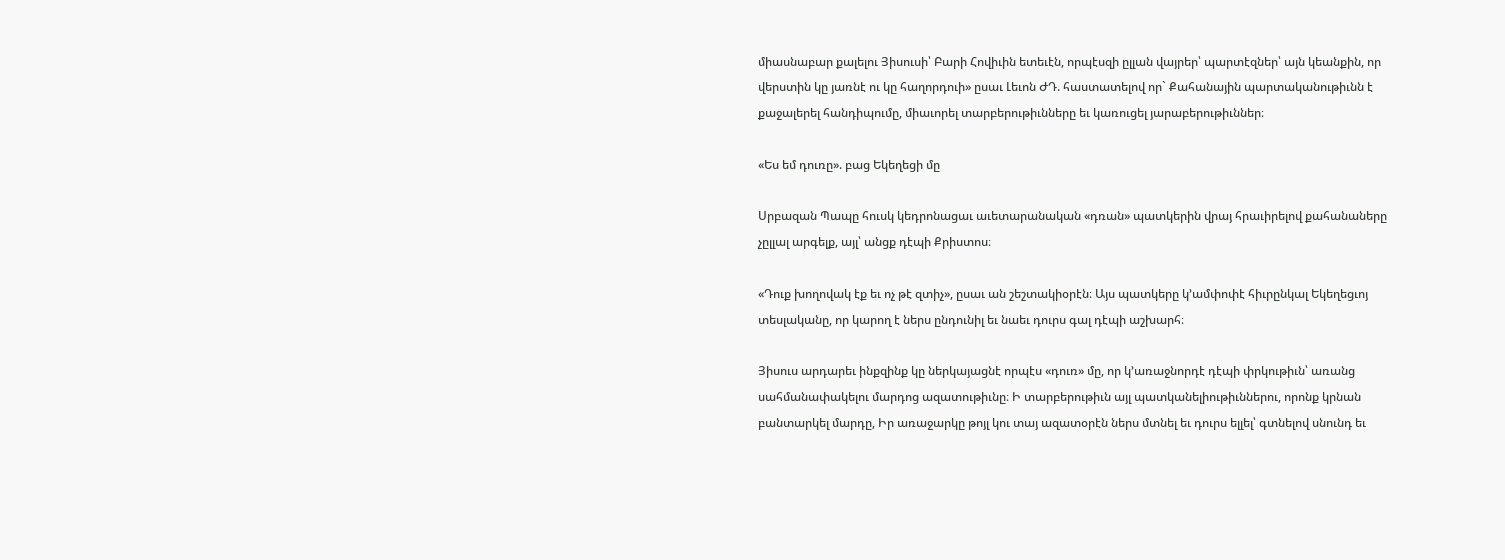միասնաբար քալելու Յիսուսի՝ Բարի Հովիւին ետեւէն, որպէսզի ըլլան վայրեր՝ պարտէզներ՝ այն կեանքին, որ վերստին կը յառնէ ու կը հաղորդուի» ըսաւ Լեւոն ԺԴ. հաստատելով որ` Քահանային պարտականութիւնն է քաջալերել հանդիպումը, միաւորել տարբերութիւնները եւ կառուցել յարաբերութիւններ։

«Ես եմ դուռը». բաց Եկեղեցի մը

Սրբազան Պապը հուսկ կեդրոնացաւ աւետարանական «դռան» պատկերին վրայ հրաւիրելով քահանաները չըլլալ արգելք, այլ՝ անցք դէպի Քրիստոս։

«Դուք խողովակ էք եւ ոչ թէ զտիչ», ըսաւ ան շեշտակիօրէն։ Այս պատկերը կ՚ամփոփէ հիւրընկալ Եկեղեցւոյ տեսլականը, որ կարող է ներս ընդունիլ եւ նաեւ դուրս գալ դէպի աշխարհ։

Յիսուս արդարեւ ինքզինք կը ներկայացնէ որպէս «դուռ» մը, որ կ’առաջնորդէ դէպի փրկութիւն՝ առանց սահմանափակելու մարդոց ազատութիւնը։ Ի տարբերութիւն այլ պատկանելիութիւններու, որոնք կրնան բանտարկել մարդը, Իր առաջարկը թոյլ կու տայ ազատօրէն ներս մտնել եւ դուրս ելլել՝ գտնելով սնունդ եւ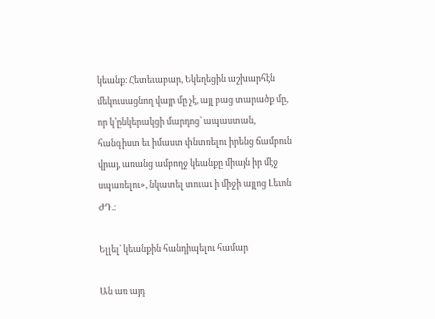կեանք։ Հետեւաբար, Եկեղեցին աշխարհէն մեկուսացնող վայր մը չէ, այլ բաց տարածք մը, որ կ’ընկերակցի մարդոց՝ ապաստան, հանգիստ եւ իմաստ փնտռելու իրենց ճամբուն վրայ, առանց ամբողջ կեանքը միայն իր մէջ սպառելու», նկատել տուաւ ի միջի այլոց Լեւոն ԺԴ.։

Ելլել՝ կեանքին հանդիպելու համար

Ան առ այդ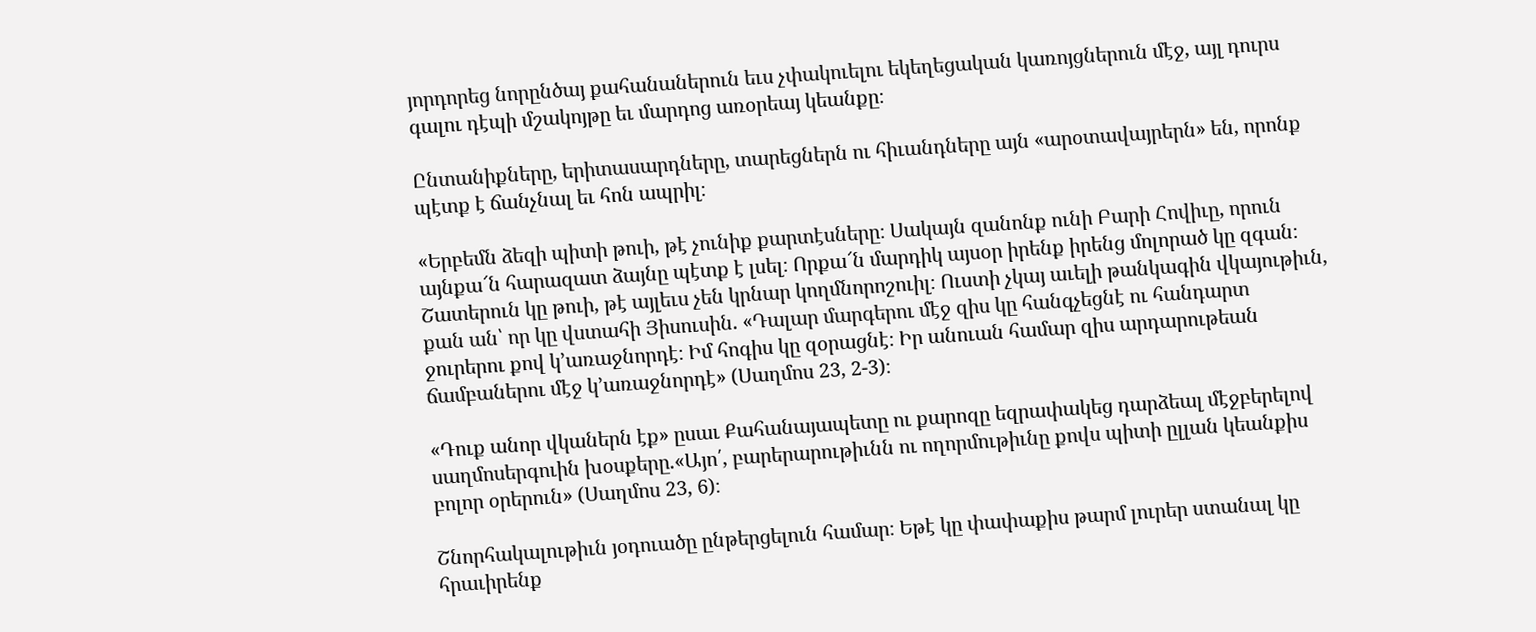յորդորեց նորընծայ քահանաներուն եւս չփակուելու եկեղեցական կառոյցներուն մէջ, այլ դուրս գալու դէպի մշակոյթը եւ մարդոց առօրեայ կեանքը։

Ընտանիքները, երիտասարդները, տարեցներն ու հիւանդները այն «արօտավայրերն» են, որոնք պէտք է ճանչնալ եւ հոն ապրիլ։

«Երբեմն ձեզի պիտի թուի, թէ չունիք քարտէսները։ Սակայն զանոնք ունի Բարի Հովիւը, որուն այնքա՜ն հարազատ ձայնը պէտք է լսել։ Որքա՜ն մարդիկ այսօր իրենք իրենց մոլորած կը զգան։ Շատերուն կը թուի, թէ այլեւս չեն կրնար կողմնորոշուիլ։ Ուստի չկայ աւելի թանկագին վկայութիւն, քան ան՝ որ կը վստահի Յիսուսին. «Դալար մարգերու մէջ զիս կը հանգչեցնէ ու հանդարտ ջուրերու քով կ’առաջնորդէ։ Իմ հոգիս կը զօրացնէ։ Իր անուան համար զիս արդարութեան ճամբաներու մէջ կ’առաջնորդէ» (Սաղմոս 23, 2-3)։

«Դուք անոր վկաներն էք» ըսաւ Քահանայապետը ու քարոզը եզրափակեց դարձեալ մէջբերելով սաղմոսերգուին խօսքերը.«Այո՛, բարերարութիւնն ու ողորմութիւնը քովս պիտի ըլլան կեանքիս բոլոր օրերուն» (Սաղմոս 23, 6)։

Շնորհակալութիւն յօդուածը ընթերցելուն համար։ Եթէ կը փափաքիս թարմ լուրեր ստանալ կը հրաւիրենք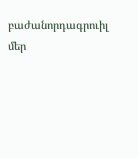բաժանորդագրուիլ մեր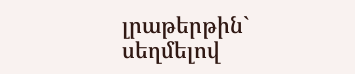լրաթերթին` սեղմելով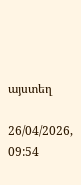այստեղ

26/04/2026, 09:54